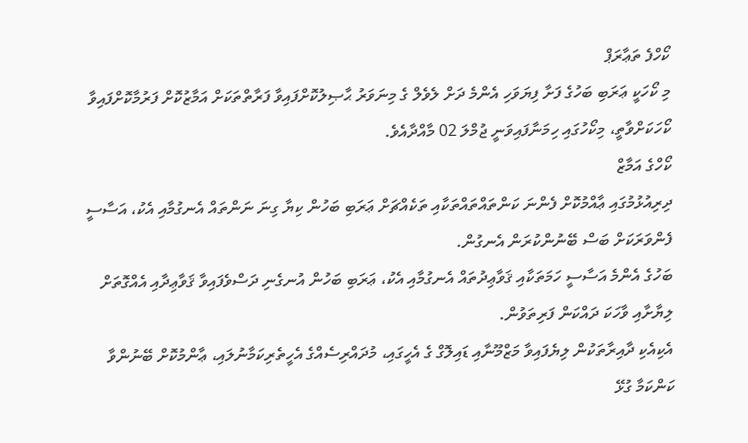ކޯހްފެ ތަޢާރަޕް
މި ކޯހަކީ ޢަރަބި ބަހުގެ ފަށާ ފިޔަވަހި އެންމެ ދަށް ލެވެލް ގެ މިނަވަރު ޙާޞިލުކޮށްފައިވާ ފަރާތްތަކަށް އަމާޒުކޮށް ފަރުމާކޮށްފައިވާ ކޯހަކަށްވާތީ، މިކޯހުގައި ހިމަނާފައިވަނީ ޖުމްލަ 02 މާއްދާއެވެ.
ކޯހްގެ އަމާޒް
ދިރިއުޅުމުގައި ޢާއްމުކޮށް ފެންނަ ކަންތައްތައްތަކާއި ތަކެއްޗަށް ޢަރަބި ބަހުން ކިޔާ ގިނަ ނަންތައް އެނގުމާއި އެކު، އަސާސީ ފެންވަރަކަށް ބަސް ބޭނުންކުރަން އެނގުން.
ބަހުގެ އެންމެ އަސާސީ ހަމަތަކާއި ޤަވާޢިދުތައް އެނގުމާއި އެކު، ޢަރަބި ބަހުން އުނގެނި ދަސްވެފައިވާ ޤަވާޢިދާއި އެއްގޮތަށް ލިޔާށާއި ވާހަކަ ދައްކަން ފަރިތަވުން.
އެކިއެކި ދާއިރާތަކުން ލިޔެފައިވާ މަޒްމޫނާއި ޑައިލޮގް ގެ އެހީގައި، މުދައްރިސެއްގެ އެހީތެރިކަމާނުލައި، ޢާންމުކޮށް ބޭނުންވާ ކަންކަމާ ގުޅޭ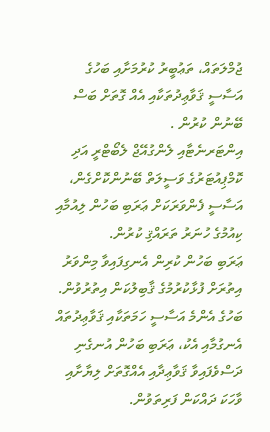ޖުމްލަތައް، ތަޢުބީރު ކުރުމަށާއި ބަހުގެ އަސާސީ ޤަވާޢިދުތަކާއި އެއް ގޮތަށް ބަސް ބޭނުން ކުރުން .
އިންޓަރނެޓާއި ލެންގުއޭޖް ލެބޯޓްރީ އަދި ކޮމްޕިއުޓަރުގެ ވަސީލަތް ބޭނުންކޮށްގެން، އަސާސީ ފެންވަރަކަށް ޢަރަބި ބަހުން ލިއުމާއި ކިއުމުގެ ހުނަރު ތަރައްޤި ކުރުން.
ޢަރަބި ބަހުން ކުރިން އެނގިފައިވާ މިންވަރު އިތުރަށް ފުޅާކުރުމުގެ ޤާބިލުކަން އިތުރުވުން.
ބަހުގެ އެންމެ އަސާސީ ހަމަތަކާއި ޤަވާޢިދުތައް އެނގުމާއި އެކު، ޢަރަބި ބަހުން އުނގެނި ދަސްވެފައިވާ ޤަވާޢިދާއި އެއްގޮތަށް ލިޔާށާއި ވާހަކަ ދައްކަން ފަރިތަވުން.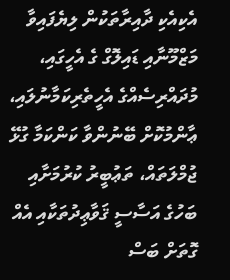އެކިއެކި ދާއިރާތަކުން ލިޔެފައިވާ މަޒްމޫނާއި ޑައިލޮގް ގެ އެހީގައި، މުދައްރިސެއްގެ އެހީތެރިކަމާނުލައި، ޢާންމުކޮށް ބޭނުންވާ ކަންކަމާ ގުޅޭ ޖުމްލަތައް، ތަޢުބީރު ކުރުމަށާއި ބަހުގެ އަސާސީ ޤަވާޢިދުތަކާއި އެއް ގޮތަށް ބަސް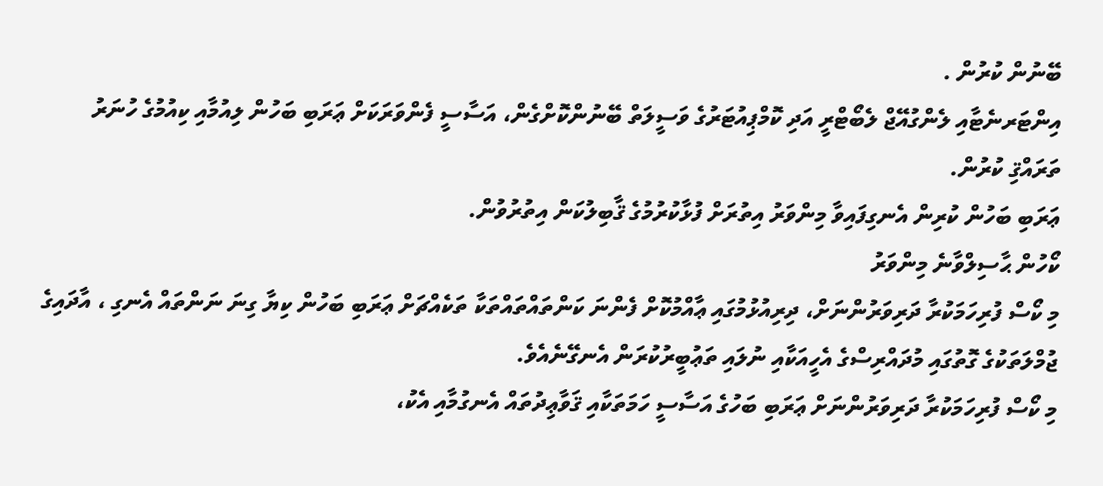ބޭނުން ކުރުން .
އިންޓަރނެޓާއި ލެންގުއޭޖް ލެބޯޓްރީ އަދި ކޮމްޕިއުޓަރުގެ ވަސީލަތް ބޭނުންކޮށްގެން، އަސާސީ ފެންވަރަކަށް ޢަރަބި ބަހުން ލިއުމާއި ކިއުމުގެ ހުނަރު ތަރައްޤި ކުރުން.
ޢަރަބި ބަހުން ކުރިން އެނގިފައިވާ މިންވަރު އިތުރަށް ފުޅާކުރުމުގެ ޤާބިލުކަން އިތުރުވުން.
ކޯހުން ޙާސިލްވާނެ މިންވަރު
މި ކޯސް ފުރިހަމަކުރާ ދަރިވަރުންނަށް، ދިރިއުޅުމުގައި ޢާއްމުކޮށް ފެންނަ ކަންތައްތައްތަކާ ތަކެއްޗަށް ޢަރަބި ބަހުން ކިޔާ ގިނަ ނަންތައް އެނގި ، އާދައިގެ ޖުމްލަތަކުގެ ގޮތުގައި މުދައްރިސްގެ އެހީއަކާއި ނުލައި ތަޢުބީރުކުރަން އެނގޭނެއެވެ.
މި ކޯސް ފުރިހަމަކުރާ ދަރިވަރުންނަށް ޢަރަބި ބަހުގެ އަސާސީ ހަމަތަކާއި ޤަވާޢިދުތައް އެނގުމާއި އެކު،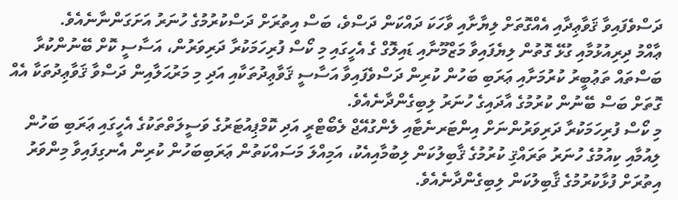ދަސްވެފައިވާ ޤަވާޢިދާއި އެއްގޮތަށް ލިޔާށާއި ވާހަކަ ދައްކަން ދަސްވެ، ބަސް އިތުރަށް ދަސްކުރުމުގެ ހުނަރު އަށަގަންނާނެއެވެ.
ޢާއްމު ދިރިއުޅުމާއި ގުޅޭ ގޮތުން ލިޔެފައިވާ މަޒްމޫނާއި ޑައިލޮގް ގެ އެހީގައި މި ކޯސް ފުރިހަމަކުރާ ދަރިވަރުން، އަސާސީ ކޮށް ބޭނުންކުރާ ބަސްތައް ތަޢުބީރު ކުރުމަށާއި ޢަރަބި ބަހުން ކުރިން ދަސްވެފައިވާ އަސާސީ ޤަވާޢިދުތަކާއި އަދި މި މަރުޙަލާއިން ދަސްވާ ޤަވާޢިދުތަކާ އެއް ގޮތަށް ބަސް ބޭނުން ކުރުމުގެ އާދައިގެ ހުނަރު ލިބިގެންދާނެއެވެ.
މި ކޯސް ފުރިހަމަކުރާ ދަރިވަރުންނަށް އިންޓަރނެޓާއި ލެންގުއޭޖް ލެބޯޓްރީ އަދި ކޮމްޕިއުޓަރުގެ ވަސީލަތްތަކުގެ އެހީގައި ޢަރަބި ބަހުން ލިއުމާއި ކިއުމުގެ ހުނަރު ތަރައްޤި ކުރުމުގެ ޤާބިލުކަން ލިބުމާއިއެކު، އަމިއްލަ މަސައްކަތުން ޢަރަބިބަހުން ކުރިން އެނގިފައިވާ މިންވަރު އިތުރަށް ފުޅާކުރުމުގެ ޤާބިލުކަން ލިބިގެންދާނެއެވެ.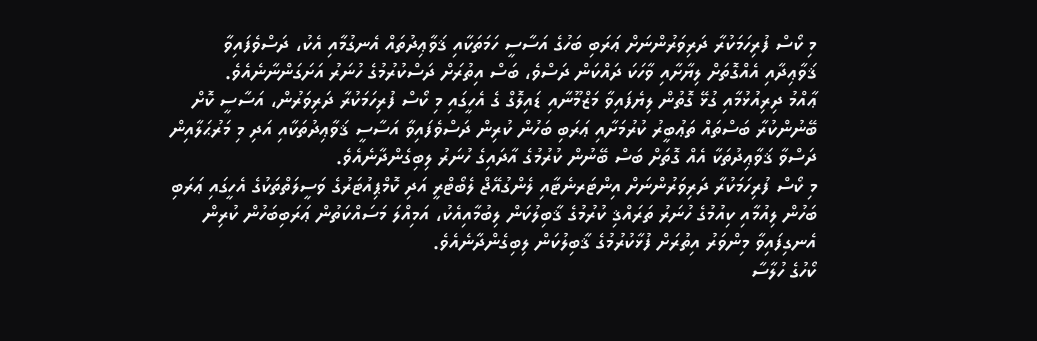މި ކޯސް ފުރިހަމަކުރާ ދަރިވަރުންނަށް ޢަރަބި ބަހުގެ އަސާސީ ހަމަތަކާއި ޤަވާޢިދުތައް އެނގުމާއި އެކު، ދަސްވެފައިވާ ޤަވާޢިދާއި އެއްގޮތަށް ލިޔާށާއި ވާހަކަ ދައްކަން ދަސްވެ، ބަސް އިތުރަށް ދަސްކުރުމުގެ ހުނަރު އަށަގަންނާނެއެވެ.
ޢާއްމު ދިރިއުޅުމާއި ގުޅޭ ގޮތުން ލިޔެފައިވާ މަޒްމޫނާއި ޑައިލޮގް ގެ އެހީގައި މި ކޯސް ފުރިހަމަކުރާ ދަރިވަރުން، އަސާސީ ކޮށް ބޭނުންކުރާ ބަސްތައް ތަޢުބީރު ކުރުމަށާއި ޢަރަބި ބަހުން ކުރިން ދަސްވެފައިވާ އަސާސީ ޤަވާޢިދުތަކާއި އަދި މި މަރުޙަލާއިން ދަސްވާ ޤަވާޢިދުތަކާ އެއް ގޮތަށް ބަސް ބޭނުން ކުރުމުގެ އާދައިގެ ހުނަރު ލިބިގެންދާނެއެވެ.
މި ކޯސް ފުރިހަމަކުރާ ދަރިވަރުންނަށް އިންޓަރނެޓާއި ލެންގުއޭޖް ލެބޯޓްރީ އަދި ކޮމްޕިއުޓަރުގެ ވަސީލަތްތަކުގެ އެހީގައި ޢަރަބި ބަހުން ލިއުމާއި ކިއުމުގެ ހުނަރު ތަރައްޤި ކުރުމުގެ ޤާބިލުކަން ލިބުމާއިއެކު، އަމިއްލަ މަސައްކަތުން ޢަރަބިބަހުން ކުރިން އެނގިފައިވާ މިންވަރު އިތުރަށް ފުޅާކުރުމުގެ ޤާބިލުކަން ލިބިގެންދާނެއެވެ.
ކޯހުގެ ހުލާސާ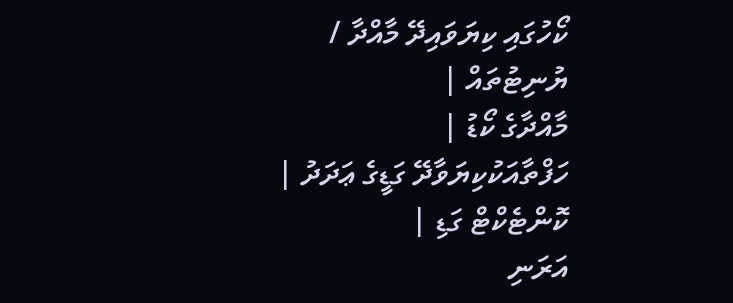ކޯހުގައި ކިޔަވައިދޭ މާއްދާ / ޔުނިޓުތައް |
މާއްދާގެ ކޯޑު |
ހަފްތާއަކުކިޔަވާދޭ ގަޑީގެ ޢަދަދު |
ކޮންޓެކްޓް ގަޑި |
އަރަނި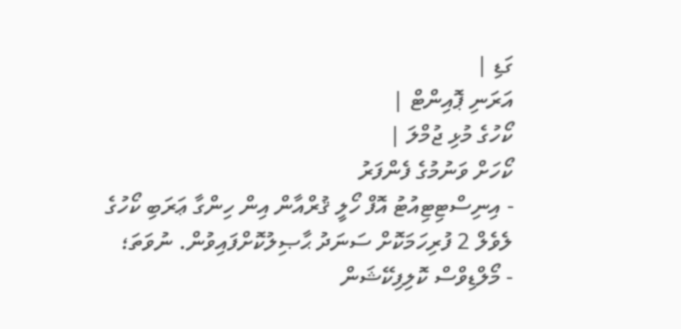ގަޑި |
އަރަނި ޕޮއިންޓް |
ކޯހުގެ މުޅި ޖުމްލަ |
ކޯހަށް ވަނުމުގެ ފެންފަރު
- އިނިސްޓިޓިއުޓު އޮފް ހޯލީ ޤުރްއާން އިން ހިންގާ ޢަރަބި ކޯހުގެ ލެވެލް 2 ފުރިހަމަކޮށް ސަނަދު ޙާޞިލުކޮށްފައިވުން. ނުވަތަ؛
- މޯލްޑިވްސް ކޮލިފިކޭޝަން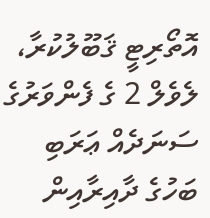އޮތޯރިޓީ ޤަބޫލުކުރާ، ލެވެލް 2 ގެ ފެންވަރުގެ ސަނަދެއް ޢަރަބި ބަހުގެ ދާއިރާއިން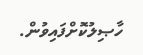ހާޞިލުކޮށްފައިވުން.